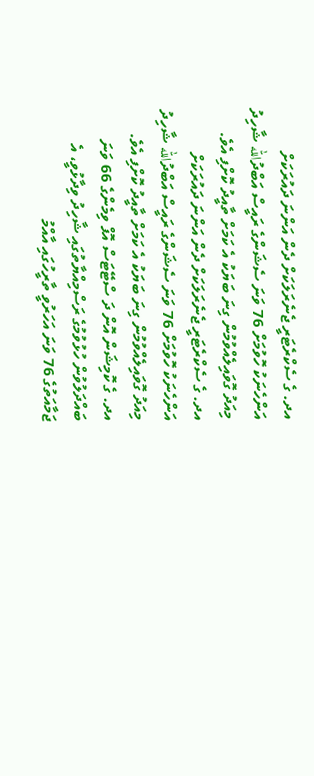އދ. ގެ ސެކްރެޓަރީ ޖެނެރަލަކަށް ދެން އަންނަ ދައުރަކަށް އަންހެނަކު ހޮވުމަށް 76 ވަނަ ސެޝަންގެ ރައީސް އަބްދުالله ޝާހިދު މިއަދު ގޮވައިލެއްވުމުން ގިނަ ބަޔަކު އެ ކަމަށް ތާއީދު ކޮށްފި އެވެ.
އދ. ގެ ސެކްރެޓަރީ ޖެނެރަލަކަށް ދެން އަންނަ ދައުރަކަށް އަންހެނަކު ހޮވުމަށް 76 ވަނަ ސެޝަންގެ ރައީސް އަބްދުالله ޝާހިދު މިއަދު ގޮވައިލެއްވުމުން ގިނަ ބަޔަކު އެ ކަމަށް ތާއީދު ކޮށްފި އެވެ.
އދ. ގެ ކޮމިޝަން އޮން ދަ ސްޓޭޓަސް އޮފް ވިމެންގެ 66 ވަނަ ބައްދަލުވުން ހުޅުވުމުގެ ރަސްމިއްޔާތުގައި ޝާހިދު ވިދާޅުވީ، އެ ޖަމާއަތުގެ 76 ވަނަ އަހަރުވީ ތާރީހުގައި އާއްމު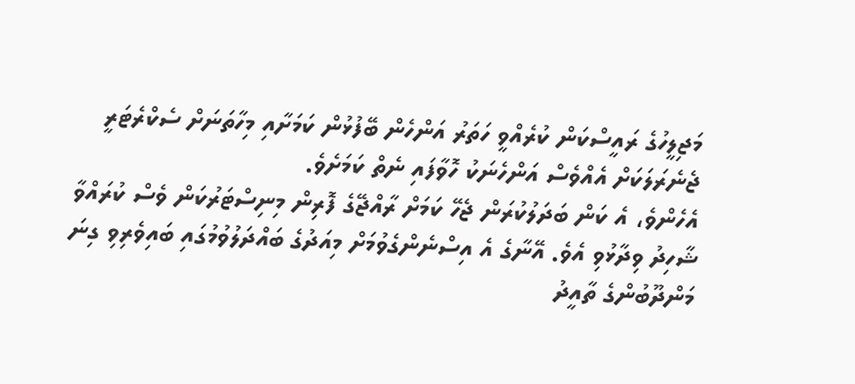މަޖިލީހުގެ ރައީސްކަން ކުރެއްވީ ހަތަރު އަންހެން ބޭފުޅުން ކަމަށާއި މިހާތަނަށް ސެކްރެޓަރީ ޖެނެރަލަކަށް އެއްވެސް އަންހެނަކު ހޮވާފައި ނެތް ކަމަށެވެ.
އެހެންވެ، އެ ކަން ބަދަލުކުރަން ޖެހޭ ކަމަށް ރާއްޖޭގެ ފޮރިން މިނިސްޓަރުކަން ވެސް ކުރައްވާ ޝާހިދު ވިދާޅުވި އެވެ. އޭނާގެ އެ އިސްނެންގެވުމަށް މިއަދުގެ ބައްދަލުވުމުގައި ބައިވެރިވި ގިނަ މަންދޫބުންގެ ތާއީދު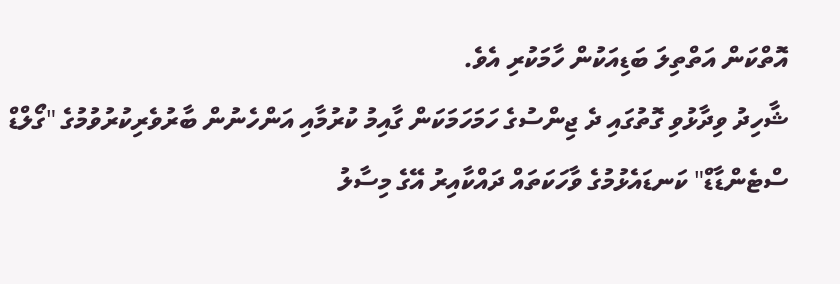އޮތްކަން އަތްތިލަ ބަޑިއަކުން ހާމަކުރި އެވެ.
ޝާހިދު ވިދާޅުވި ގޮތުގައި ދެ ޖިންސުގެ ހަމަހަމަކަން ގާއިމު ކުރުމާއި އަންހެނުން ބާރުވެރިކުރުވުމުގެ "ގޯލްޑް ސްޓެންޑާޑް" ކަނޑައެޅުމުގެ ވާހަކަތައް ދައްކާއިރު އޭގެ މިސާލު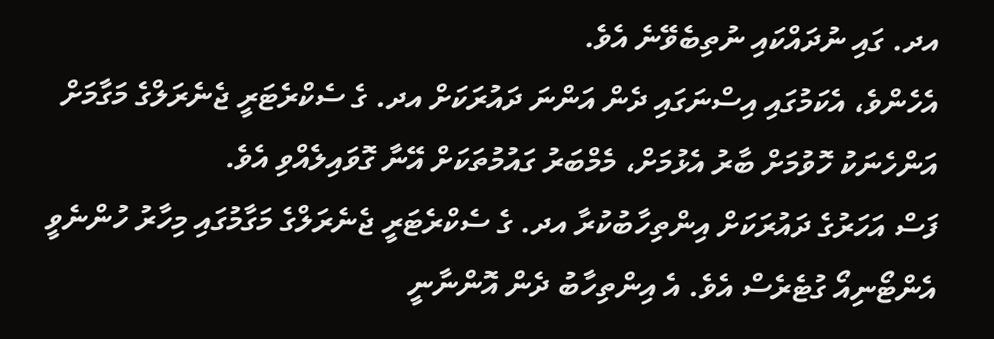އދ. ގައި ނުދައްކައި ނުތިބެވޭނެ އެވެ.
އެހެންވެ، އެކަމުގައި އިސްނަގައި ދެން އަންނަ ދައުރަކަށް އދ. ގެ ސެކްރެޓަރީ ޖެނެރަލްގެ މަގާމަށް އަންހެނަކު ހޮވުމަށް ބާރު އެޅުމަށް، މެމްބަރު ގައުމުތަކަށް އޭނާ ގޮވައިލެއްވި އެވެ.
ފަސް އަހަރުގެ ދައުރަކަށް އިންތިހާބުކުރާ އދ. ގެ ސެކްރެޓަރީ ޖެނެރަލްގެ މަގާމުގައި މިހާރު ހުންނެވީ އެންޓޯނިއޯ ގުޓެރެސް އެވެ. އެ އިންތިހާބު ދެން އޮންނާނީ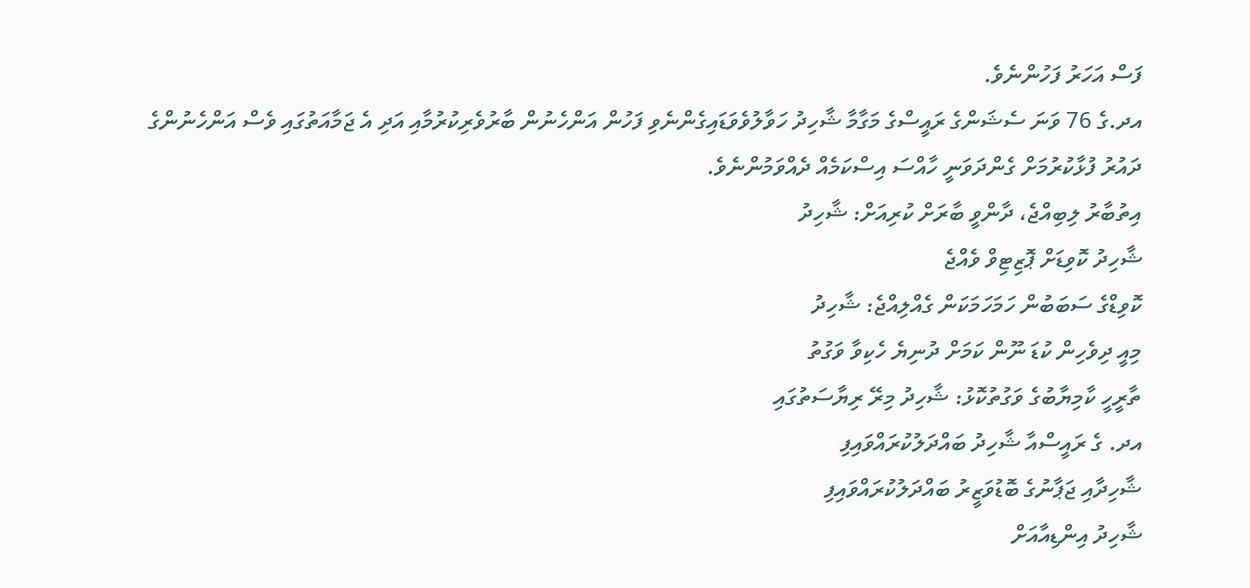ފަސް އަހަރު ފަހުންނެވެ.
އދ.ގެ 76 ވަނަ ސެޝަންގެ ރައީސްގެ މަގާމާ ޝާހިދު ހަވާލުވެވަޑައިގެންނެވި ފަހުން އަންހެނުން ބާރުވެރިކުރުމާއި އަދި އެ ޖަމާއަތުގައި ވެސް އަންހެނުންގެ ދައުރު ފުޅާކުރުމަށް ގެންދަވަނީ ހާއްސަ އިސްކަމެއް ދެއްވަމުންނެވެ.
އިތުބާރު ލިބިއްޖެ، ދާންވީ ބާރަށް ކުރިއަށް: ޝާހިދު
ޝާހިދު ކޮވިޑަށް ޕޮޒިޓިވް ވެއްޖެ
ކޮވިޑްގެ ސަބަބުން ހަމަހަމަކަން ގެއްލިއްޖެ: ޝާހިދު
މިއީ ދިވެހިން ކުޑަ ނޫން ކަމަށް ދުނިޔެ ހެކިވާ ވަގުތު
ތާރީހީ ކާމިޔާބުގެ ވަގުތުކޮޅު: ޝާހިދު މިރޭ ރިޔާސަތުގައި
އދ. ގެ ރައީސްއާ ޝާހިދު ބައްދަލުކުރައްވައިފި
ޝާހިދާއި ޖަޕާނުގެ ބޮޑުވަޒީރު ބައްދަލުކުރައްވައިފި
ޝާހިދު އިންޑިއާއަށް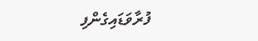ފުރާވަޑައިގެންފި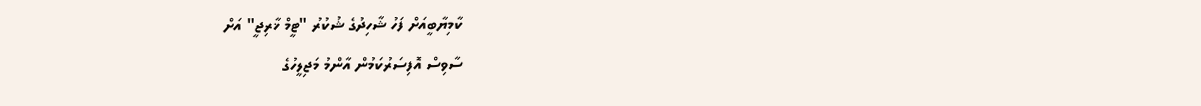ކާމިޔާބީއަށް ފަހު ޝާހިދުގެ ޝުކުރު "ޓީމް ޚާރިޖީ" އަށް
ސާވިސް އޮފިސަރުކަމުން އާންމު މަޖިލީހުގެ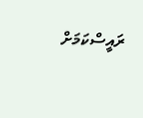ރައީސްކަމަށް